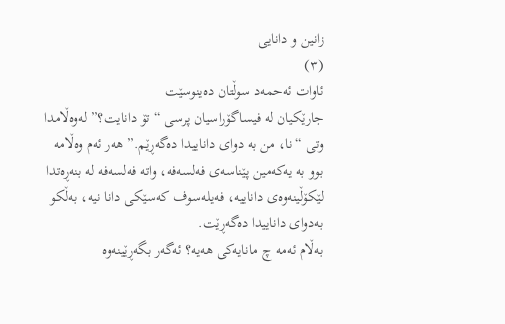زانین و دانایی
(٣)
ئاوات ئەحمەد سوڵتان دەینوسێت
جارێکیان لە فیساگۆراسیان پرسی “تۆ دانایت؟” لەوەڵامدا وتی “نا، من بە دوای داناییدا دەگەڕێم.” هەر ئەم وەڵامە بوو بە یەکەمین پێناسەی فەلسەفە، واتە فەلسەفە لە بنەڕەتدا لێکۆڵینەوەی داناییە، فەیلەسوف کەسێكی دانا نیە، بەڵکو بەدوای داناییدا دەگەڕێت.
بەڵام ئەمە چ مانایەکی هەیە؟ ئەگەر بگەڕێینەوە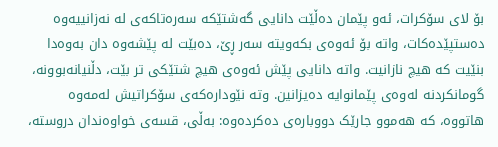بۆ لای سۆکرات، ئەو پێمان دەڵێت دانایی گەشتێکە سەرەتاکەی لە نەزانییەوە دەستپێدەکات، واتە بۆ ئەوەی بکەویتە سەر ڕێ، دەبێت لە پێشەوە دان بەوەدا بنێیت کە هیچ نازانیت. واتە دانایی پێش ئەوەی هیچ شتێکی تر بێت، دڵنیانەبوونە، گومانکردنە لەوەی پێمانوایە دەیزانین. وتە نێودارەکەی سۆکراتیش لەمەوە هاتووە، کە هەموو جارێک دووبارەی دەکردەوە: بەڵی، قسەی خواوەندان دروستە،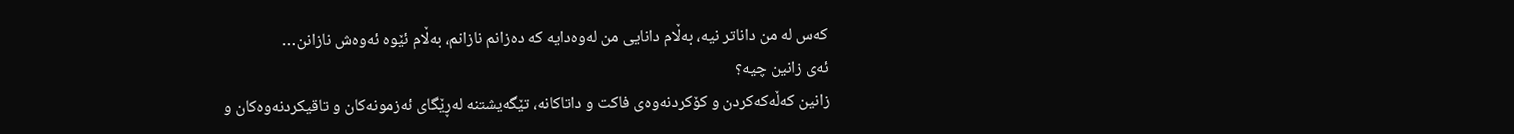کەس لە من داناتر نیە، بەڵام دانایی من لەوەدایە کە دەزانم نازانم، بەڵام ئێوە ئەوەش نازانن…
ئەی زانین چیە؟
زانین کەڵەکەکردن و کۆکردنەوەی فاکت و داتاکانە، تێگەیشتنە لەڕێگای ئەزمونەکان و تاقیکردنەوەکان و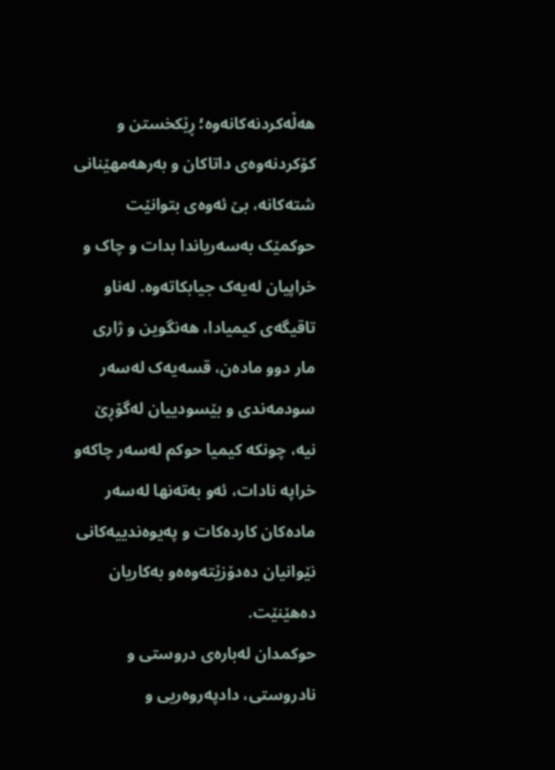هەڵەکردنەکانەوە؛ ڕێکخستن و کۆکردنەوەی داتاکان و بەرهەمهێنانی شتەکانە، بێ ئەوەی بتوانێت حوکمێک بەسەریاندا بدات و چاک و خراپیان لەیەک جیابکاتەوە. لەناو تاقیگەی کیمیادا، هەنگوین و ژاری مار دوو مادەن، قسەیەک لەسەر سودمەندی و بێسودییان لەگۆڕێ نیە، چونکە کیمیا حوکم لەسەر چاکەو خراپە نادات، ئەو بەتەنها لەسەر مادەکان کاردەکات و پەیوەندییەکانی نێوانیان دەدۆزێتەوەەو بەکاریان دەهێنێت.
حوکمدان لەبارەی دروستی و نادروستی، دادپەروەریی و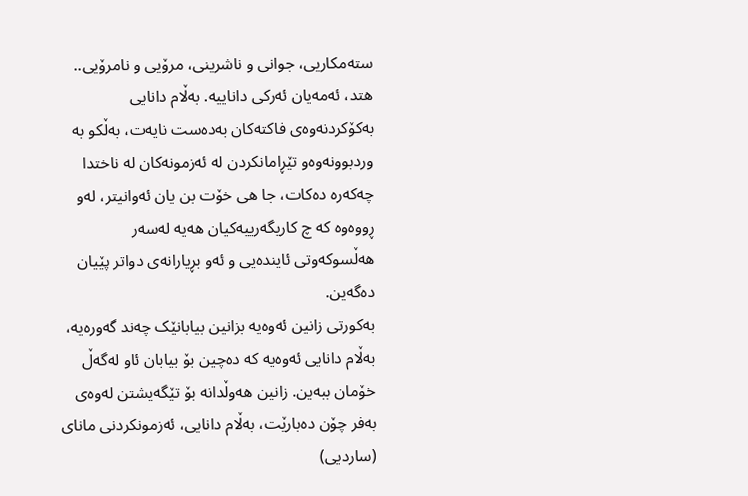ستەمکاریی، جوانی و ناشرینی، مرۆیی و نامرۆیی.. هتد، ئەمەیان ئەرکی داناییە. بەڵام دانایی بەکۆکردنەوەی فاکتەکان بەدەست نایەت، بەڵکو بە وردبوونەوەو تێڕامانکردن لە ئەزمونەکان لە ناختدا چەکەرە دەکات، جا هی خۆت بن یان ئەوانیتر، لەو ڕووەوە کە چ کاریگەرییەکیان هەیە لەسەر هەڵسوکەوتی ئایندەیی و ئەو بڕیارانەی دواتر پێیان دەگەین.
بەکورتی زانین ئەوەیە بزانین بیابانێک چەند گەورەیە، بەڵام دانایی ئەوەیە کە دەچین بۆ بیابان ئاو لەگەڵ خۆمان ببەین. زانین هەوڵدانە بۆ تێگەیشتن لەوەی بەفر چۆن دەبارێت، بەڵام دانایی، ئەزمونکردنی مانای (ساردیی)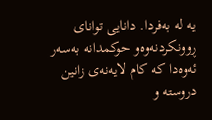یە لە بەفردا. دانایی توانای ڕوونکردنەوەو حوکمدانە بەسەر ئەوەدا کە کام لایەنەی زانین دروستە و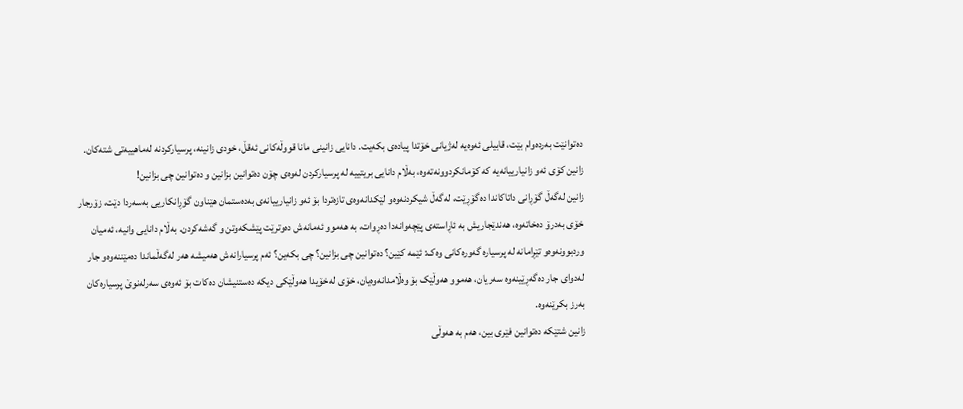دەتوانێت بەردەوام بێت، قابیلی ئەوەیە لەژیانی خۆتدا پیادەی بکەیت. دانایی زانینی مانا قووڵەکانی ئەقڵ، خودی زانینە، پرسیارکردنە لەماهییەتی شتەکان. زانین کۆی ئەو زانیارییانەیە کە کۆمانکردوونەتەوە، بەڵام دانایی بریتییە لە پرسیارکردن لەوەی چۆن دەتوانین بزانین و دەتوانین چی بزانین!
زانین لەگەڵ گۆڕانی داتاکاندا دەگۆڕێت، لەگەڵ شیکردنەوەو لێکدانەوەی تازەتردا بۆ ئەو زانیارییانەی بەدەستمان هێناون گۆڕانکاریی بەسەردا دێت، زۆرجار خۆی بەدرۆ دەخاتەوە، هەندێجاریش بە ئاڕاستەی پێچەوانەدا دەڕوات، بە هەموو ئەمانەش دەوترێت پێشکەوتن و گەشەکردن. بەڵام دانایی وانیە، ئەمیان وردبوونەوەو تێڕامانە لە پرسیارە گەورەکانی وەک: ئێمە کێین؟ دەتوانین چی بزانین؟ چی بکەین؟ ئەم پرسیارانەش هەمیشە هەر لەگەڵماندا دەمێننەوەو جار لەدوای جار دەگەڕێینەوە سەریان، هەموو هەوڵێک بۆ وەڵامدانەوەیان، خۆی لەخۆیدا هەوڵێکی دیکە دەستنیشان دەکات بۆ ئەوەی سەرلەنوێ پرسیارەکان بەرز بکرێنەوە.
زانین شتێکە دەتوانین فێری بین، هەم بە هەوڵی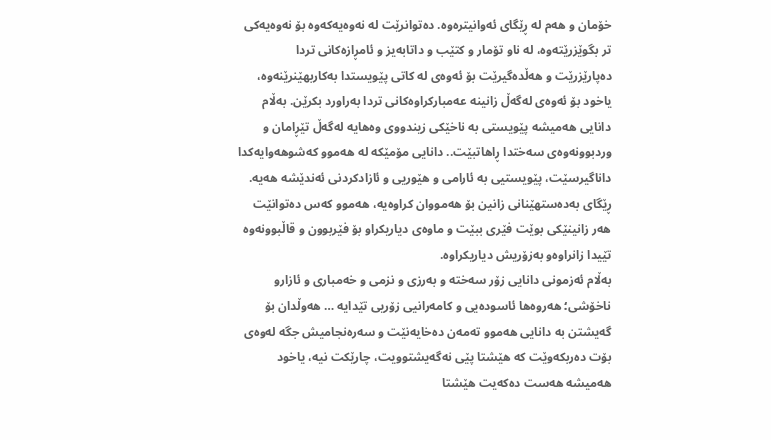خۆمان و هەم لە ڕێگای ئەوانیترەوە. دەتوانرێت لە نەوەیەکەوە بۆ نەوەیەکی تر بگوێزرێتەوە، لە ناو تۆمار و کتێب و داتابەیز و ئامڕازەکانی تردا دەپارێزرێت و هەڵدەگیرێت بۆ ئەوەی لە کاتی پێویستدا بەکاربهێنرێنەوە، یاخود بۆ ئەوەی لەگەڵ زانینە عەمبارکراوەکانی تردا بەراورد بکرێن. بەڵام دانایی هەمیشە پێویستی بە ناخێکی زیندووی وەهایە لەگەڵ تێڕامان و وردبوونەوەی سەختدا ڕاهاتبێت.. دانایی مۆمێکە لە هەموو کەشوهەوایەکدا داناگیرسێت، پێویستیی بە ئارامی و هێوریی و ئازادکردنی ئەندێشە هەیە. ڕێگای بەدەستهێنانی زانین بۆ هەمووان کراوەیە، هەموو کەس دەتوانێت هەر زانینێکی بوێت فێری ببێت و ماوەی دیاریکراو بۆ فێربوون و قاڵبوونەوە تێیدا زانراوەو بەزۆریش دیاریکراوە.
بەڵام ئەزمونی دانایی زۆر سەختە و بەرزی و نزمی و خەمباری و ئازارو ناخۆشی؛ هەروەها ئاسودەیی و کامەرانیی زۆریی تێدایە … هەوڵدان بۆ گەیشتن بە دانایی هەموو تەمەن دەخایەنێت و سەرەنجامیش جگە لەوەی بۆت دەربکەوێت کە هێشتا پێی نەگەیشتوویت، چارێکت نیە، یاخود هەمیشە هەست دەکەیت هێشتا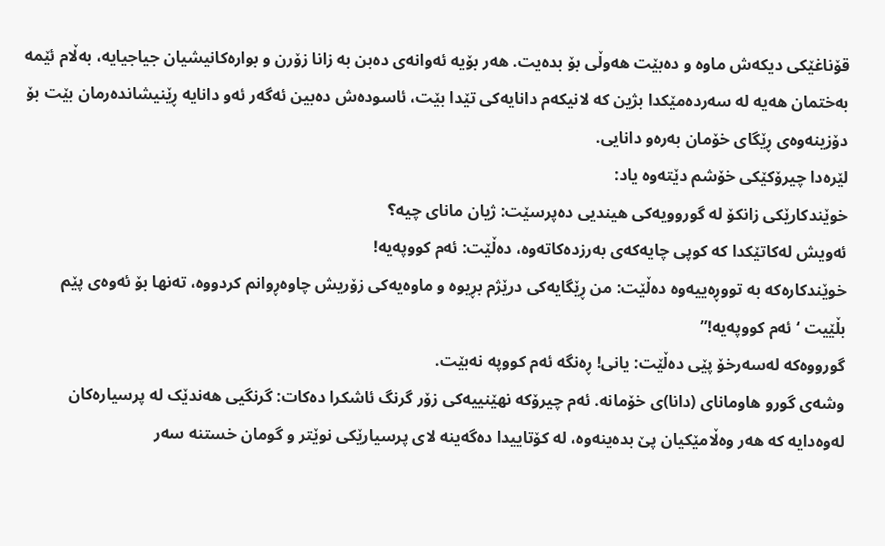قۆناغێکی دیکەش ماوە و دەبێت هەوڵی بۆ بدەیت. هەر بۆیە ئەوانەی دەبن بە زانا زۆرن و بوارەکانیشیان جیاجیایە، بەڵام ئێمە بەختمان هەیە لە سەردەمێکدا بژین کە لانیکەم دانایەکی تێدا بێت، ئاسودەش دەبین ئەگەر ئەو دانایە ڕێنیشاندەرمان بێت بۆ دۆزینەوەی ڕێگای خۆمان بەرەو دانایی.
لێرەدا چیرۆکێکی خۆشم دێتەوە یاد:
خوێندکارێکی زانکۆ لە گوروویەکی هیندیی دەپرسێت: ژیان مانای چیە؟
ئەویش لەکاتێکدا کە کوپی چایەکەی بەرزدەکاتەوە، دەڵێت: ئەم کووپەیە!
خوێندکارەکە بە تووڕەییەوە دەڵێت: من ڕێگایەکی درێژم بڕیوە و ماوەیەکی زۆریش چاوەڕوانم کردووە، تەنها بۆ ئەوەی پێم بڵێیت ‘ئەم کووپەیە!”
گورووەکە لەسەرخۆ پێی دەڵێت: یانی! ڕەنگە ئەم کووپە نەبێت.
وشەی گورو هاومانای (دانا)ی خۆمانە. ئەم چیرۆکە نهێنییەکی زۆر گرنگ ئاشکرا دەکات: گرنگیی هەندێک لە پرسیارەکان لەوەدایە کە هەر وەڵامێکیان پێ بدەینەوە، لە کۆتاییدا دەگەینە لای پرسیارێکی نوێتر و گومان خستنە سەر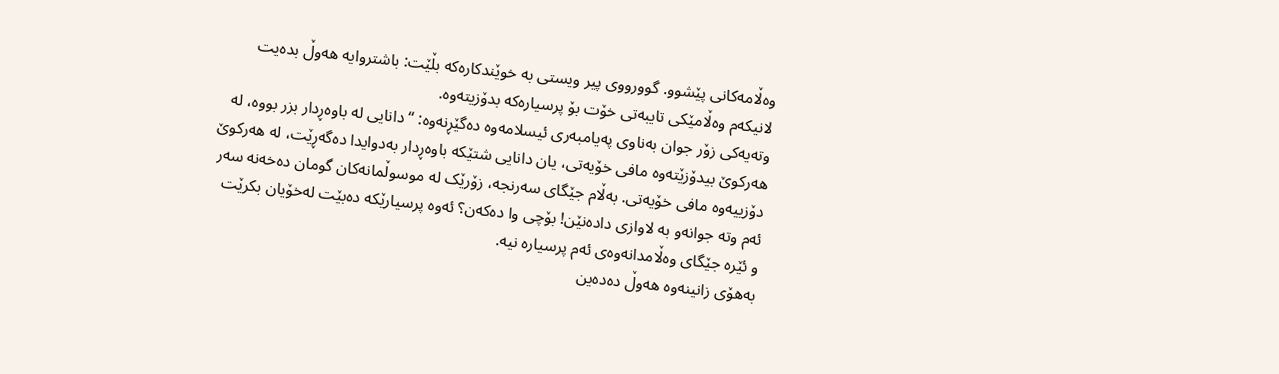وەڵامەکانی پێشوو. گوورووی پیر ویستی بە خوێندکارەکە بڵێت: باشتروایە هەوڵ بدەیت لانیکەم وەڵامێکی تایبەتی خۆت بۆ پرسیارەکە بدۆزیتەوە.
وتەیەکی زۆر جوان بەناوی پەیامبەری ئیسلامەوە دەگێڕنەوە: “دانایی لە باوەڕدار بزر بووە، لە هەرکوێ بیدۆزێتەوە مافی خۆیەتی، یان دانایی شتێکە باوەڕدار بەدوایدا دەگەڕێت، لە هەرکوێ دۆزییەوە مافی خۆیەتی. بەڵام جێگای سەرنجە، زۆرێک لە موسوڵمانەکان گومان دەخەنە سەر ئەم وتە جوانەو بە لاوازی دادەنێن! بۆچی وا دەکەن؟ ئەوە پرسیارێکە دەبێت لەخۆیان بکرێت و ئێرە جێگای وەڵامدانەوەی ئەم پرسیارە نیە.
بەهۆی زانینەوە هەوڵ دەدەین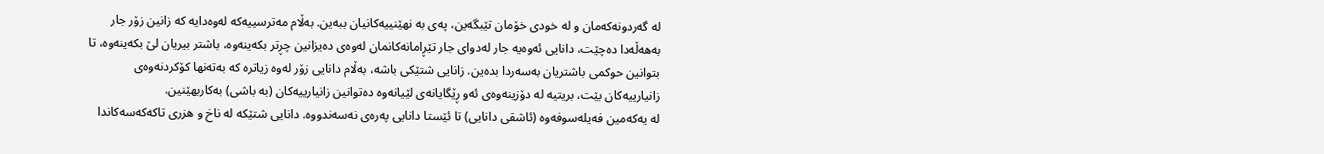لە گەردونەکەمان و لە خودی خۆمان تێبگەین، پەی بە نهێنییەکانیان ببەین. بەڵام مەترسییەکە لەوەدایە کە زانین زۆر جار بەهەڵەدا دەچێت، دانایی ئەوەیە جار لەدوای جار تێڕامانەکانمان لەوەی دەیزانین چڕتر بکەینەوە، باشتر بیریان لێ بکەینەوە، تا بتوانین حوکمی باشتریان بەسەردا بدەین. زانایی شتێکی باشە، بەڵام دانایی زۆر لەوە زیاترە کە بەتەنها کۆکردنەوەی زانیارییەکان بێت، بریتیە لە دۆزینەوەی ئەو ڕێگایانەی لێیانەوە دەتوانین زانیارییەکان (بە باشی) بەکاربهێنین.
لە یەکەمین فەیلەسوفەوە (ئاشقی دانایی) تا ئێستا دانایی پەرەی نەسەندووە. دانایی شتێکە لە ناخ و هزری تاکەکەسەکاندا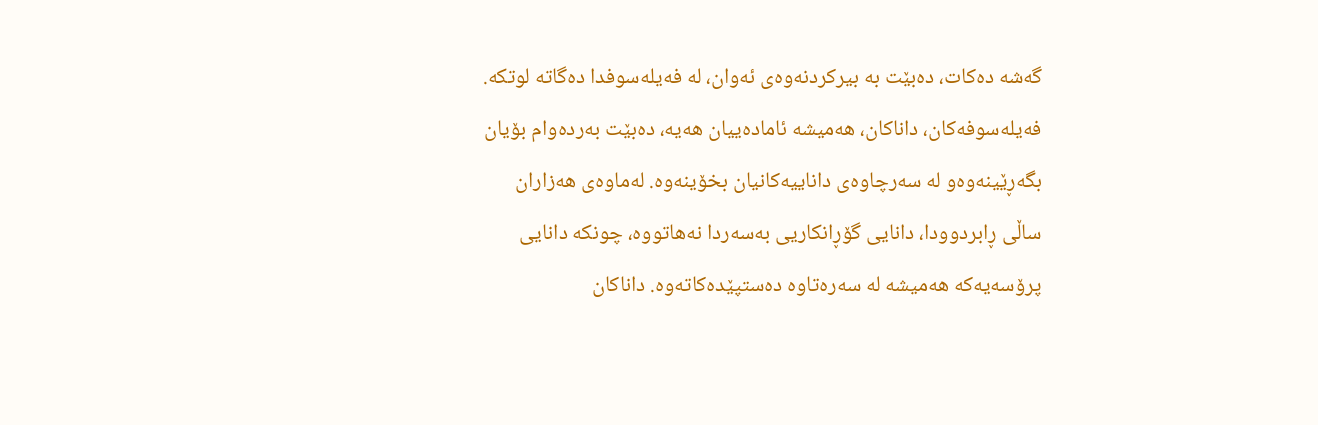گەشە دەکات، دەبێت بە بیرکردنەوەی ئەوان، لە فەیلەسوفدا دەگاتە لوتکە. فەیلەسوفەکان، داناکان، هەمیشە ئامادەییان هەیە، دەبێت بەردەوام بۆیان بگەڕێینەوەو لە سەرچاوەی داناییەکانیان بخۆینەوە. لەماوەی هەزاران ساڵی ڕابردوودا، دانایی گۆڕانکاریی بەسەردا نەهاتووە، چونکە دانایی پرۆسەیەکە هەمیشە لە سەرەتاوە دەستپێدەکاتەوە. داناکان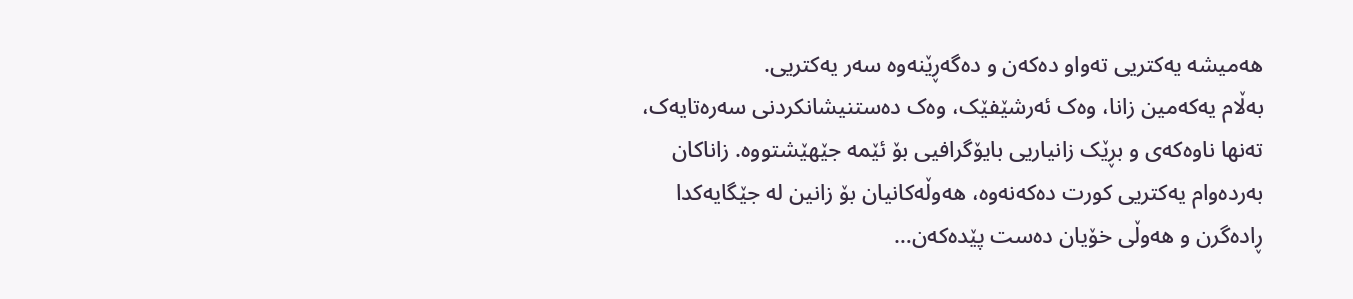هەمیشە یەکتریی تەواو دەکەن و دەگەڕێنەوە سەر یەکتریی.
بەڵام یەکەمین زانا، وەک ئەرشێفێک، وەک دەستنیشانکردنی سەرەتایەک، تەنها ناوەکەی و بڕێک زانیاریی بایۆگرافیی بۆ ئێمە جێهێشتووە. زاناکان بەردەوام یەکتریی کورت دەکەنەوە، هەوڵەکانیان بۆ زانین لە جێگایەکدا ڕادەگرن و هەوڵی خۆیان دەست پێدەکەن…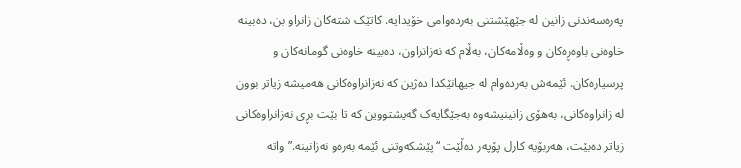پەرەسەندنی زانین لە جێهێشتنی بەردەوامی خۆیدایە. کاتێک شتەکان زانراو بن، دەبینە خاوەنی باوەڕەکان و وەڵامەکان، بەڵام کە نەزانراون، دەبینە خاوەنی گومانەکان و پرسیارەکان. ئێمەش بەردەوام لە جیهانێکدا دەژین کە نەزانراوەکانی هەمیشە زیاتر بوون لە زانراوەکانی، بەهۆی زانینیشەوە بەجێگایەک گەیشتووین کە تا بێت بڕی نەزانراوەکانی زیاتر دەبێت، هەربۆیە کارل پۆپەر دەڵێت “پێشکەوتنی ئێمە بەرەو نەزانینە.” واتە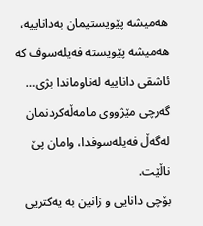هەمیشە پێویستیمان بەداناییە، هەمیشە پێویستە فەیلەسوف کە ئاشقی داناییە لەناوماندا بژی… گەرچی مێژووی مامەڵەکردنمان لەگەڵ فەیلەسوفدا، وامان پێ ناڵێت.
بۆچی دانایی و زانین بە یەکتریی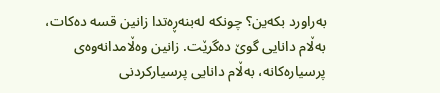بەراورد بکەین؟ چونکە لەبنەڕەتدا زانین قسە دەکات، بەڵام دانایی گوێ دەگرێت. زانین وەڵامدانەوەی پرسیارەکانە، بەڵام دانایی پرسیارکردنی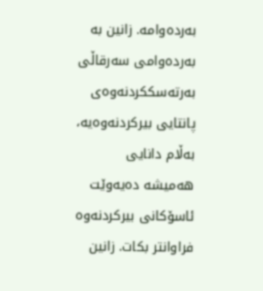بەردەوامە. زانین بە بەردەوامی سەرقاڵی بەرتەسککردنەوەی پانتایی بیرکردنەوەیە، بەڵام دانایی هەمیشە دەیەوێت ئاسۆکانی بیرکردنەوە فراوانتر بکات. زانین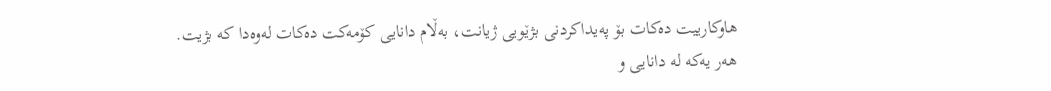هاوکارییت دەکات بۆ پەیداکردنی بژێویی ژیانت، بەڵام دانایی کۆمەکت دەکات لەوەدا کە بژیت.
هەر یەکە لە دانایی و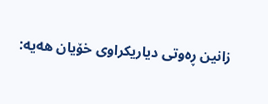زانین ڕەوتی دیاریکراوی خۆیان هەیە: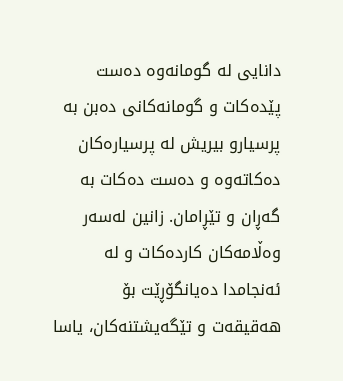دانایی لە گومانەوە دەست پێدەکات و گومانەکانی دەبن بە پرسیارو بیریش لە پرسیارەکان دەکاتەوە و دەست دەکات بە گەڕان و تێڕامان. زانین لەسەر وەڵامەکان کاردەکات و لە ئەنجامدا دەیانگۆڕێت بۆ هەقیقەت و تێگەیشتنەکان، یاسا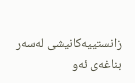زانستییەکانیشی لەسەر بناغەی ئەو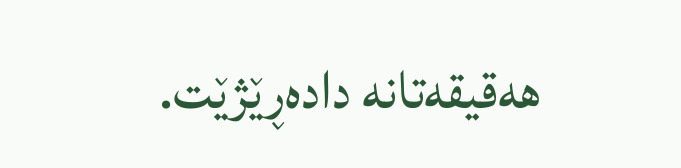هەقیقەتانە دادەڕێژێت.